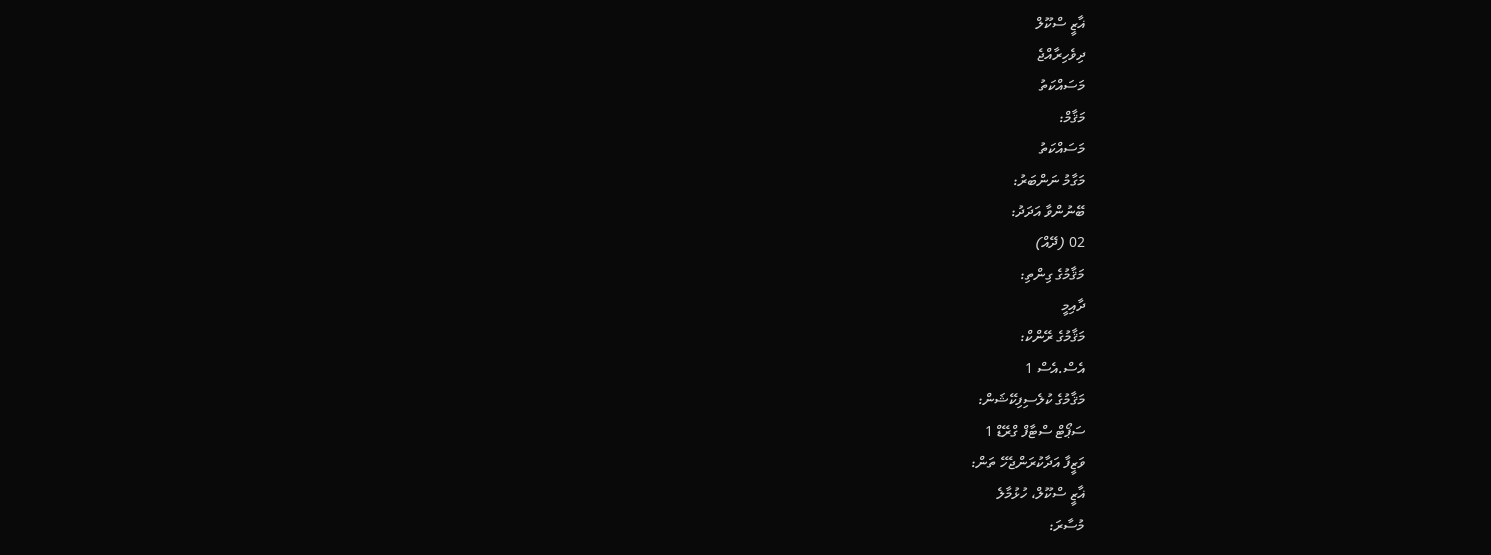ޣާޒީ ސްކޫލް
ދިވެހިރާއްޖެ
މަސައްކަތު
މަޤާމް:
މަސައްކަތު
މަގާމު ނަންބަރު:
ބޭނުންވާ އަދަދު:
02 (ދޭއް)
މަޤާމުގެ ގިންތި:
ދާއިމީ
މަޤާމުގެ ރޭންކް:
އެސް.އެސް 1
މަޤާމުގެ ކުލެސިފިކޭޝަން:
ސަޕޯޓް ސްޓާފް ގްރޭޑް 1
ވަޒީފާ އަދާކުރަންޖެހޭ ތަން:
ޣާޒީ ސްކޫލް، ހުޅުމާލެ
މުސާރަ: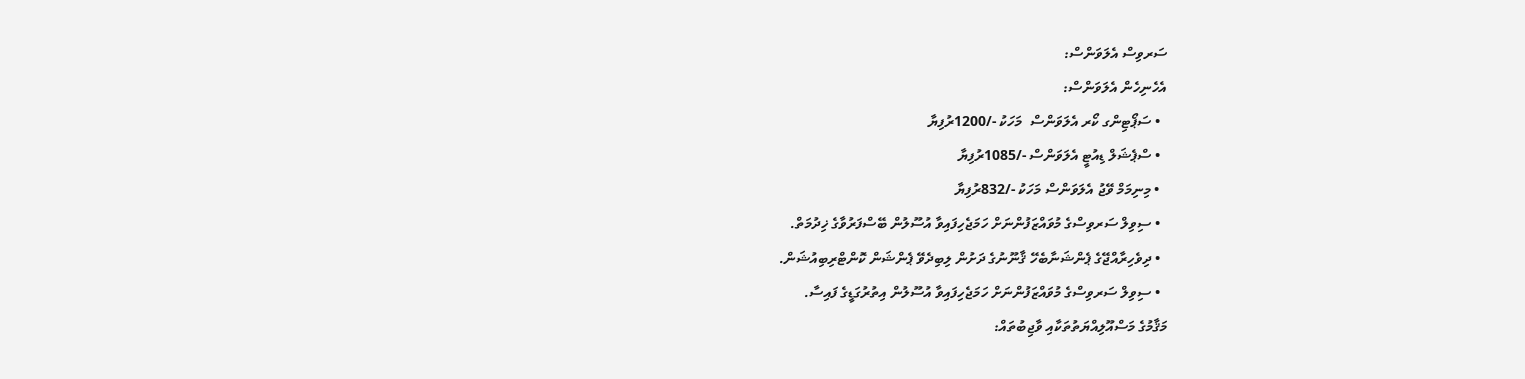ސަރވިސް އެލަވަންސް:
އެހެނިހެން އެލަވަންސް:
  • ސަޕޯޓިންގ ކޯރ އެލަވަންސް  މަހަކު -/1200ރުފިޔާ
  • ސްޕެޝަލް ޑިއުޓީ އެލަވަންސް -/1085ރުފިޔާ
  • މިނިމަމް ވޭޖު އެލަވަންސް މަހަކު -/832ރުފިޔާ
  • ސިވިލް ސަރވިސްގެ މުވައްޒަފުންނަށް ހަމަޖެހިފައިވާ އުސޫލުން ބޭސްފަރުވާގެ ޚިދުމަތް.
  • ދިވެހިރާއްޖޭގެ ޕެންޝަނާބެހޭ ޤާނޫނުގެ ދަށުން ލިބިދެވޭ ޕެންޝަން ކޮންޓްރިބިއުޝަން.
  • ސިވިލް ސަރވިސްގެ މުވައްޒަފުންނަށް ހަމަޖެހިފައިވާ އުސޫލުން އިތުރުގަޑީގެ ފައިސާ.
މަޤާމުގެ މަސްއޫލިއްޔަތުތަކާއި ވާޖިބުތައް: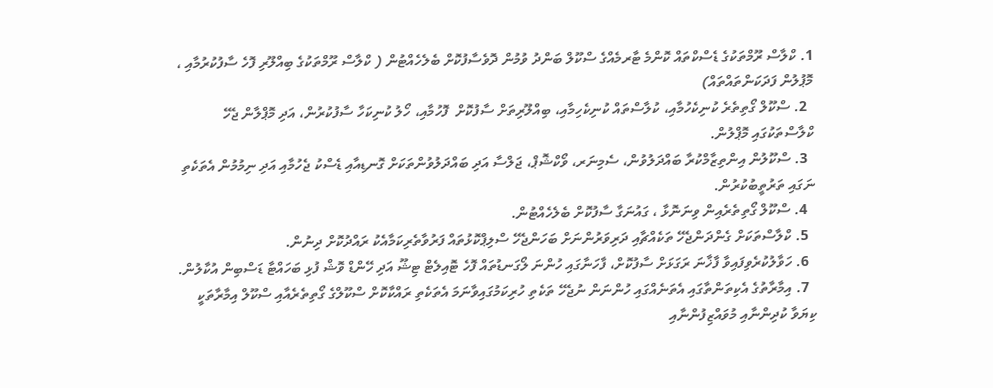1. ކްލާސް ރޫމްތަކުގެ ޑެސްކްތައް ކޮންމެ ޓާރމެއްގެ ސްކޫލް ބަންދު ވުމުން ދޮވެސާފުކޮށް ބެލެހެއްޓުން ( ކްލާސް ރޫމްތަކުގެ ބިއްލޫރި ފޮހެ ސާފުކުރުމާއި ، މޮޕުލުން ފަދަކަންތައްތައް)
  2. ސްކޫލް ގޯތިތެރެ ކުނިކެހުމާއި، ކުލާސްތައް ކުނިކެހިމާއި، ބިއްލޫރިތަށް ސާފުކޮށް  ފޮހުމާއި، ހޯލު ކުނިކަހާ ސާފުކުރުން، އަދި މޮޕްލާން ޖެހޭ ކްލާސްތަކުގައި މޮޕްލުން.
  3. ސްކޫލުން އިންތިޒާމްކުރާ ބައްދަލުވުން، ސެމިނަރ، ވޯކްޝޮޕް، ޖަލްސާ އަދި ބައްދަލުވުންތަކަށް ގޮނޑިއާއި ޑެސްކު ޖެހުމާއި އަދި ނިމުމުން އެތަކެތި ނަގައި ތަރުތީބުކުރުން.
  4. ސްކޫލް ގޯތިތެރެއިން ވިނަނޮޅާ ، ގައުނަގާ ސާފުކޮށް ބެލެހެއްޓުން.
  5. ކްލާސްތަކަށް ގެންދަންޖެހޭ ތަކެއްޗާއި ދަރިވަރުންނަށް ބަހަންޖެހޭ ސްލިޕްކޮޅުތައް ފަރުވާތެރިކަމާއެކު ރައްދުކޮށް ދިނުން.
  6. ހަވާލުކުރެވިފައިވާ ފާޚާނަ ރަގަޅަށް ސާފުކޮށް، ފާހަނާގައި ހުންނަ ލޯގަނޑުތައް ފޮހެ ޓޮއިލެޓް ޓިޝޫ އަދި ހޭންޑް ވޮޝް ފުޅި ބަހައްޓާ ޑަސްބިން އުކާލުން.
  7. އިމާރާތުގެ އެކިތަންތާގައި އެތަނެއްގައި ހުންނަން ނުޖެހޭ ތަކެތި ހުރިކަމުގައިވާނަމަ އެތަކެތި ރައްކާކޮށް ސްކޫލްގެ ގޯތިތެރެއާއި ސްކޫލް އިމާރާތަކީ ކިޔަވާ ކުދިންނާއި މުވައްޒިފުންނާއި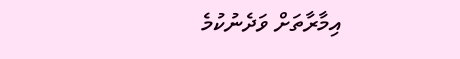އިމާރާތަށް ވަދެނުކުމެ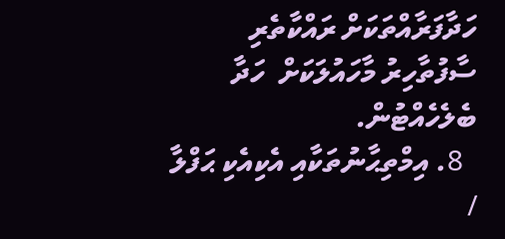ހަދާފަރާއްތަކަށް ރައްކާތެރި ސާފުތާހިރު މާހައުލަކަށް  ހަދާ ބެލެހެއްޓުން.
  8. އިމްތިޙާނުތަކާއި އެކިއެކި ޙަފްލާ /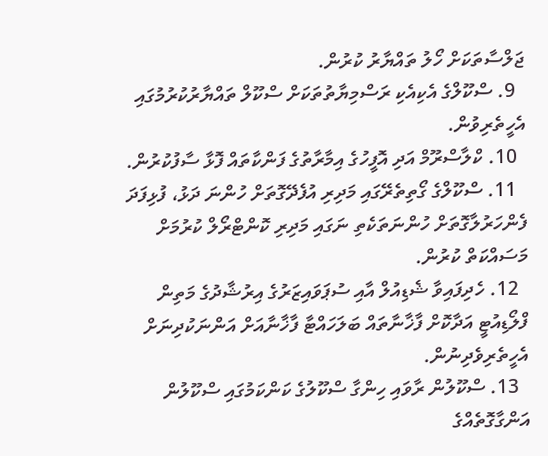ޖަލްސާތަކަށް ހޯލު ތައްޔާރު ކުރުން.
  9. ސްކޫލްގެ އެކިއެކި ރަސްމިޔާތުތަކަށް ސްކޫލް ތައްޔާރުކުރުމުގައި އެހީތެރިވުން.
  10. ކްލާސްރޫމް އަދި އޮފީހުގެ އިމާރާތުގެ ފަންކާތައް ފޮޅާ ސާފުކުރުން.
  11. ސްކޫލްގެ ގޯތިތެރޭގައި މަދިރި އުފެދޭގޮތަށް ހުންނަ ދަޅު، ފުޅިފަދަ ފެންހަރުލާގޮތަށް ހުންނަތަކެތި ނަގައި މަދިރި ކޮންޓްރޯލް ކުރުމަށް މަސައްކަތް ކުރުން.
  12. ހެދިފައިވާ ޝެޑިއުލް އާއި ސުޕަވައިޒަރުގެ އިރުޝާދުގެ މަތިން ފްލޯޑިއުޓީ އަދާކޮށް ފާޚާނާތައް ބަލަހައްޓާ ފާޚާނާއަށް އަންނަކުދިނަށް އެހީތެރިވެދިނުން.
  13. ސްކޫލުން ރާވައި ހިންގާ ސްކޫލުގެ ކަންކަމުގައި ސްކޫލުން އަންގާގޮތެއްގެ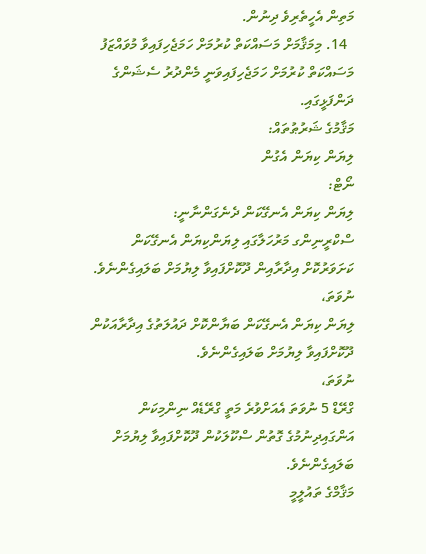މަތިން އެހީތެރިވެ ދިނުން.
  14. މިމަޤާމަށް މަސައްކަތް ކުރުމަށް ހަމަޖެހިފައިވާ މުވައްޒަފު މަސައްކަތް ކުރުމަށް ހަމަޖެހިފައިވަނީ މެންދުރު ސެޝަންގެ ދަންފަޅީގައި.
މަޤާމުގެ ޝަރުޠުތައް:
ލިޔަން ކިޔަން އެގުން
ނޯޓް:
ލިޔަން ކިޔަން އެނގޭކަން ދެނެގަންނާނީ:
ސްކްރީނިންގ މަރުހަލާގައި ލިޔަންކިޔަން އެނގޭކަން ކަށަވަރުކޮށް އިދާރާއިން ދޫކޮށްފައިވާ ލިޔުމަށް ބަލައިގެންނެވެ.
ނުވަތަ،
ލިޔަން ކިޔަން އެނގޭކަން ބަޔާންކޮށް ދައުލަތުގެ އިދާރާއަކުން ދޫކޮށްފައިވާ ލިޔުމަށް ބަލައިގެންނެވެ.
ނުވަތަ،
ގްރޭޑް 5 ނުވަތަ އެއަށްވުރެ މަތީ ގްރޭޑެއް ނިންމިކަން އަންގައިދިނުމުގެ ގޮތުން ސްކޫލަކުން ދޫކޮށްފައިވާ ލިޔުމަށް ބަލައިގެންނެވެ.
މަޤާމްގެ ތައުލީމީ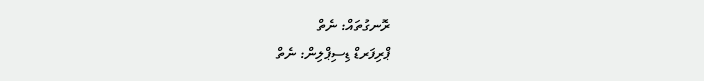ރޮނގުތައް: ނެތް
ޕްރިފަރޑް ޑިސިޕްލިން: ނެތް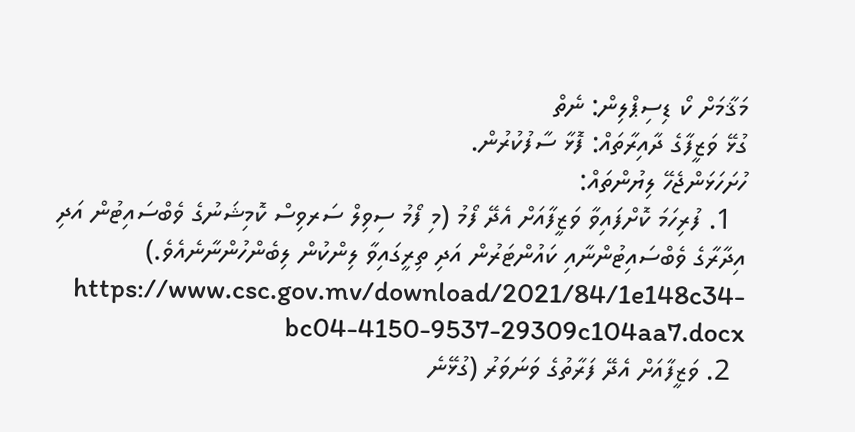މަޤާމަށް ކޯ ޑިސިޕްލިން: ނެތް
ގުޅޭ ވަޒީފާގެ ދާއިރާތައް: ފޮޅާ ސާފުކުރުން.
ހުށަހަޅަންޖެހޭ ލިޔުންތައް:
  1. ފުރިހަމަ ކޮށްފައިވާ ވަޒީފާއަށް އެދޭ ފޯމު (މި ފޯމު ސިވިލް ސަރވިސް ކޮމިޝަނުގެ ވެބްސައިޓުން އަދި އިދާރާގެ ވެބްސައިޓުންނާއި ކައުންޓަރުން އަދި ތިރީގައިވާ ލިންކުން ލިބެންހުންނާނެއެވެ.)  https://www.csc.gov.mv/download/2021/84/1e148c34-bc04-4150-9537-29309c104aa7.docx
  2. ވަޒީފާއަށް އެދޭ ފަރާތުގެ ވަނަވަރު (ގުޅޭނެ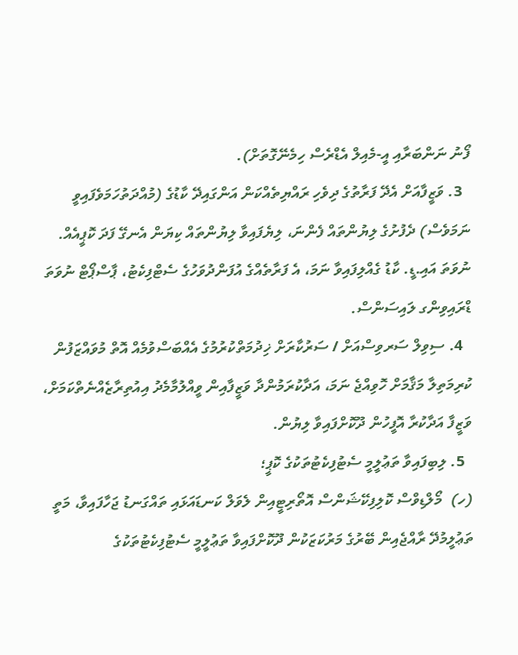ފޯނު ނަންބަރާއި އީ-މެއިލް އެޑްރެސް ހިމެނޭގޮތަށް).
  3. ވަޒީފާއަށް އެދޭ ފަރާތުގެ ދިވެހި ރައްޔިތެއްކަން އަންގައިދޭ ކާޑުގެ (މުއްދަތުހަމަވެފައިވީ ނަމަވެސް) ދެފުށުގެ ލިޔުންތައް ފެންނަ، ލިޔެފައިވާ ލިޔުންތައް ކިޔަން އެނގޭ ފަދަ ކޮޕީއެއް. ނުވަތަ އައި.ޑީ. ކާޑު ގެއްލިފައިވާ ނަމަ، އެ ފަރާތެއްގެ އުފަންދުވަހުގެ ސެޓްފިކެޓު، ޕާސްޕޯޓް ނުވަތަ ޑްރައިވިންގ ލައިސަންސް.
  4. ސިވިލް ސަރވިސްއަށް / ސަރުކާރަށް ޚިދުމަތްކުރުމުގެ އެއްބަސްވުމެއް އޮތް މުވައްޒަފުން ކުރިމަތިލާ މަޤާމަށް ހޮވިއްޖެ ނަމަ، އަދާކުރަމުންދާ ވަޒީފާއިން ވީއްލުމާމެދު އިއުތިރާޒެއްނެތްކަމަށް، ވަޒީފާ އަދާކުރާ އޮފީހުން ދޫކޮށްފައިވާ ލިޔުން.
  5. ލިބިފައިވާ ތަޢުލީމީ ސެޓުފިކެޓުތަކުގެ ކޮޕީ؛
(ހ)  މޯލްޑިވްސް ކޮލިފިކޭޝަންސް އޮތޯރިޓީއިން ލެވަލް ކަނޑައަޅައި ތައްގަނޑު ޖަހާފައިވާ، މަތީ ތަޢުލީމުދޭ ރާއްޖެއިން ބޭރުގެ މަރުކަޒަކުން ދޫކޮށްފައިވާ ތަޢުލީމީ ސެޓުފިކެޓުތަކުގެ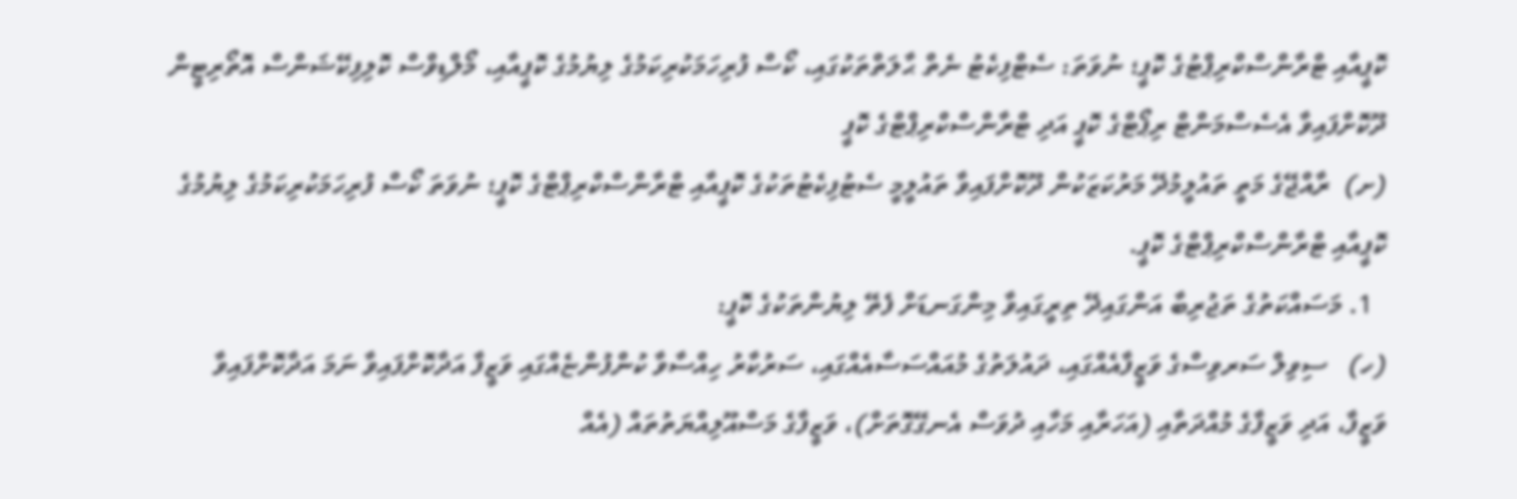ކޮޕީއާއި ޓްރާންސްކްރިޕްޓުގެ ކޮޕީ؛ ނުވަތަ: ސެޓްފިކެޓު ނެތް ޙާލަތްތަކުގައި، ކޯސް ފުރިހަމަކުރިކަމުގެ ލިޔުމުގެ ކޮޕީއާއި، މޯލްޑިވްސް ކޮލިފިކޭޝަންސް އޮތޯރިޓީން ދޫކޮށްފައިވާ އެސެސްމަންޓް ރިޕޯޓްގެ ކޮޕީ އަދި ޓްރާންސްކްރިޕްޓްގެ ކޮޕީ
(ށ)  ރާއްޖޭގެ މަތީ ތައުލީމުދޭ މަރުކަޒަކުން ދޫކޮށްފައިވާ ތައުލީމީ ސެޓުފިކެޓުތަކުގެ ކޮޕީއާއި ޓްރާންސްކްރިޕްޓްގެ ކޮޕީ؛ ނުވަތަ ކޯސް ފުރިހަމަކުރިކަމުގެ ލިޔުމުގެ ކޮޕީއާއި ޓްރާންސްކްރިޕްޓްގެ ކޮޕީ.
  1. މަސައްކަތުގެ ތަޖުރިބާ އަންގައިދޭ ތިރީގައިވާ މިންގަނޑަށް ފެތޭ ލިޔުންތަކުގެ ކޮޕީ:
(ހ)   ސިވިލް ސަރވިސްގެ ވަޒީފާއެއްގައި، ދައުލަތުގެ މުއައްސަސާއެއްގައި، ސަރުކާރު ހިއްސާވާ ކުންފުންޏެއްގައި ވަޒީފާ އަދާކޮށްފައިވާ ނަމަ އަދާކޮށްފައިވާ ވަޒީފާ، އަދި ވަޒީފާގެ މުއްދަތާއި (އަހަރާއި މަހާއި ދުވަސް އެނގޭގޮތަށް)، ވަޒީފާގެ މަސްއޫލިއްޔަތުތައް (އެއް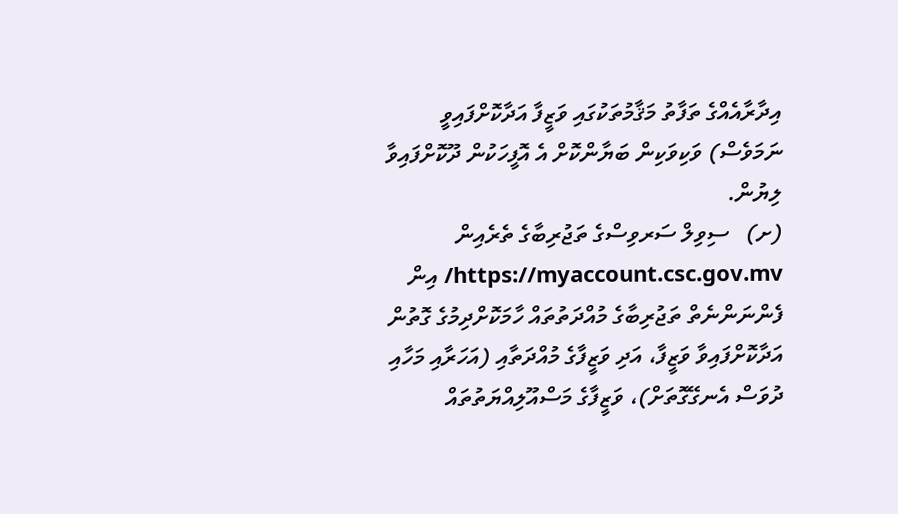އިދާރާއެއްގެ ތަފާތު މަޤާމުތަކުގައި ވަޒީފާ އަދާކޮށްފައިވީ ނަމަވެސް) ވަކިވަކިން ބަޔާންކޮށް އެ އޮފީހަކުން ދޫކޮށްފައިވާ ލިޔުން.
(ށ)   ސިވިލް ސަރވިސްގެ ތަޖުރިބާގެ ތެރެއިން https://myaccount.csc.gov.mv/ އިން ފެންނަންނެތް ތަޖުރިބާގެ މުއްދަތުތައް ހާމަކޮށްދިމުގެ ގޮތުން އަދާކޮށްފައިވާ ވަޒީފާ، އަދި ވަޒީފާގެ މުއްދަތާއި (އަހަރާއި މަހާއި ދުވަސް އެނގޭގޮތަށް)، ވަޒީފާގެ މަސްއޫލިއްޔަތުތައް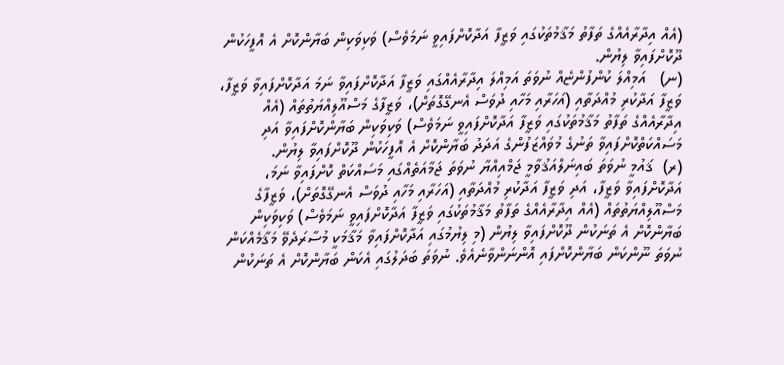(އެއް އިދާރާއެއްގެ ތަފާތު މަޤާމުތަކުގައި ވަޒީފާ އަދާކޮށްފައިވީ ނަމަވެސް) ވަކިވަކިން ބަޔާންކޮށް އެ އޮފީހަކުން ދޫކޮށްފައިވާ ލިޔުން.
(ނ)   އަމިއްލަ ކުންފުންޏެއް ނުވަތަ އަމިއްލަ އިދާރާއެއްގައި ވަޒީފާ އަދާކޮށްފައިވާ ނަމަ އަދާކޮށްފައިވާ ވަޒީފާ، ވަޒީފާ އަދާކުރި މުއްދަތާއި (އަހަރާއި މަހާއި ދުވަސް އެނގޭގޮތަށް)، ވަޒީފާގެ މަސްއޫލިއްޔަތުތައް (އެއް އިދާރާއެއްގެ ތަފާތު މަޤާމުތަކުގައި ވަޒީފާ އަދާކޮށްފައިވީ ނަމަވެސް) ވަކިވަކިން ބަޔާންކޮށްފައިވާ އަދި މަސައްކަތްކޮށްފައިވާ ތަނުގެ މުވައްޒަފުންގެ އަދަދު ބަޔާންކޮށް އެ އޮފީހަކުން ދޫކޮށްފައިވާ ލިޔުން.
(ރ)  ޤައުމީ ނުވަތަ ބައިނަލްއަޤުވާމީ ޖަމްއިއްޔާ ނުވަތަ ޖަމާއަތެއްގައި މަސައްކަތް ކޮށްފައިވާ ނަމަ، އަދާކޮށްފައިވާ ވަޒީފާ، އަދި ވަޒީފާ އަދާކުރި މުއްދަތާއި (އަހަރާއި މަހާއި ދުވަސް އެނގޭގޮތަށް)، ވަޒީފާގެ މަސްއޫލިއްޔަތުތައް (އެއް އިދާރާއެއްގެ ތަފާތު މަޤާމުތަކުގައި ވަޒީފާ އަދާކޮށްފައިވީ ނަމަވެސް) ވަކިވަކިން ބަޔާންކޮށް އެ ތަނަކުން ދޫކޮށްފައިވާ ލިޔުން (މި ލިޔުމުގައި އަދާކޮށްފައިވާ މަޤާމަކީ މުސާރަދެވޭ މަޤާމެއްކަން ނުވަތަ ނޫންކަން ބަޔާންކޮށްފައި އޮންނަންވާނެއެވެ. ނުވަތަ ބަދަލުގައި އެކަން ބަޔާންކޮށް އެ ތަނަކުން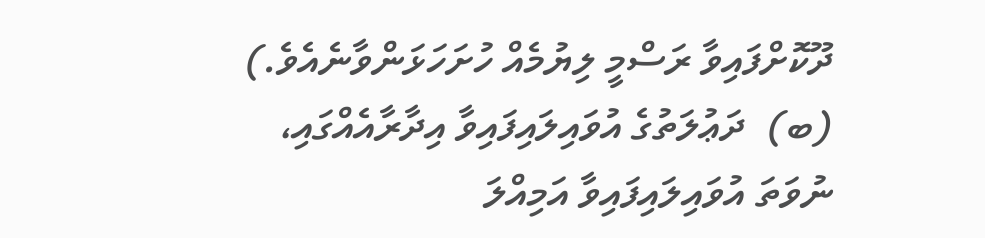ދޫކޮށްފައިވާ ރަސްމީ ލިޔުމެއް ހުށަހަޅަންވާނެއެވެ.)
(ބ)  ދަޢުލަތުގެ އުވައިލައިފައިވާ އިދާރާއެއްގައި، ނުވަތަ އުވައިލައިފައިވާ އަމިއްލަ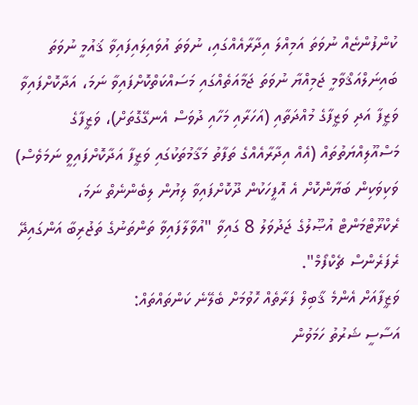ކުންފުންޏެއް ނުވަތަ އަމިއްލަ އިދާރާއެއްގައި، ނުވަތަ އުވައިލައިފައިވާ ޤައުމީ ނުވަތަ ބައިނަލްއަޤްވާމީ ޖަމިއްޔާ ނުވަތަ ޖަމާއަތެއްގައި މަސައްކަތްކޮށްފައިވާ ނަމަ، އަދާކޮށްފައިވާ ވަޒީފާ އަދި ވަޒީފާގެ މުއްދަތާއި (އަހަރާއި މަހާއި ދުވަސް އެނގޭގޮތަށް)، ވަޒީފާގެ މަސްއޫލިއްޔަތުތައް (އެއް އިދާރާއެއްގެ ތަފާތު މަޤާމުތަކުގައި ވަޒީފާ އަދާކޮށްފައިވީ ނަމަވެސް) ވަކިވަކިން ބަޔާންކޮށް އެ އޮފީހަކުން ދޫކޮށްފައިވާ ލިޔުން ލިބެންނެތް ނަމަ، ރެކްރޫޓްމަންޓް އުޞޫލުގެ ޖަދުވަލު 8 ގައިވާ "އުވާލާފައިވާ ތަންތަނުގެ ތަޖުރިބާ އަންގައިދޭ ރެފަރެންސް ޗެކްފޯމް".
ވަޒީފާއަށް އެންމެ ޤާބިލް ފަރާތެއް ހޮވުމަށް ބެލޭނެ ކަންތައްތައް:
އަސާސީ ޝަރުތު ހަމަވުން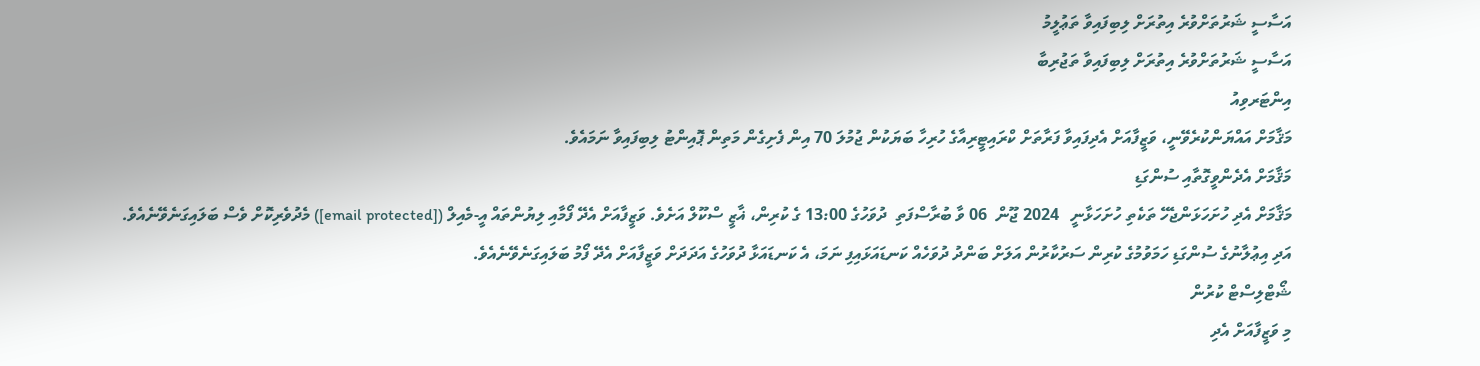އަސާސީ ޝަރުތަށްވުރެ އިތުރަށް ލިބިފައިވާ ތަޢުލީމު
އަސާސީ ޝަރުތަށްވުރެ އިތުރަށް ލިބިފައިވާ ތަޖުރިބާ
އިންޓަރވިއު
މަޤާމަށް އައްޔަންކުރެވޭނީ، ވަޒީފާއަށް އެދިފައިވާ ފަރާތަށް ކްރައިޓީރިއާގެ ހުރިހާ ބަޔަކުން ޖުމުލަ 70 އިން ފެށިގެން މަތިން ޕޮއިންޓު ލިބިފައިވާ ނަމައެވެ.
މަޤާމަށް އެދެންވީގޮތާއި ސުންގަޑި
މަޤާމަށް އެދި ހުށަހަޅަންޖެހޭ ތަކެތި ހުށަހަޅާނީ   2024 ޖޫން  06 ވާ ބުރާސްފަތި  ދުވަހުގެ 13:00 ގެ ކުރިން، ޣާޒީ ސްކޫލް އަށެވެ. ވަޒީފާއަށް އެދޭ ފޯމާއި ލިޔުންތައް އީ-މެއިލް ([email protected]) މެދުވެރިކޮށް ވެސް ބަލައިގަނެވޭނެއެވެ.
އަދި އިޢުލާނުގެ ސުންގަޑި ހަމަވުމުގެ ކުރިން ސަރުކާރުން އަލަށް ބަންދު ދުވަހެއް ކަނޑައަޅައިފި ނަމަ، އެ ކަނޑައަޅާ ދުވަހުގެ އަދަދަށް ވަޒީފާއަށް އެދޭ ފޯމު ބަލައިގަނެވޭނެއެވެ.
ޝޯޓްލިސްޓް ކުރުން
މި ވަޒީފާއަށް އެދި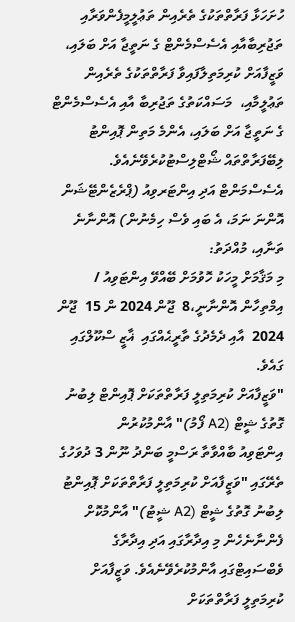ހުށަހަޅާ ފަރާތްތަކުގެ ތެރެއިން ތަޢުލީމީފެންވަރާއި ތަޖުރިބާއާއި އެސެސްމެންޓް ގެ ނަތީޖާ އަށް ބަލައި، ވަޒީފާއަށް ކުރިމަތިލާފައިވާ ފަރާތްތަކުގެ ތެރެއިން ތަޢުލީމާއި،  މަސައްކަތުގެ ތަޖުރިބާ އާއި އެސެސްމެންޓް ގެ ނަތީޖާ އަށް ބަލައި، އެންމެ މަތިން ޕޮއިންޓު ލިބޭފަރާތްތައް ޝޯޓްލިސްޓުކުރެވޭނެއެވެ.
އެސެސްމަންޓް އަދި އިންޓަރވިއު (ޕްރެޒެންޓޭޝަން އޮންނަ ނަމަ، އެ ބައި ވެސް ހިމެނުން) އޮންނާނެ ތަނާއި، މުއްދަތު:
މި މަޤާމަށް މީހަކު ހޮވުމަށް ބޭއްވޭ އިންޓަވިއު / އިމްތިހާން އޮންނާނީ،8  ޖޫން 2024 ން 15  ޖޫން  2024  އާއި ދެމެދުގެ ތާރީޙެއްގައި  ޣާޒީ ސްކޫލްގައި ގައެވެ.
"ވަޒީފާއަށް ކުރިމަތިލީ ފަރާތްތަކަށް ޕޮއިންޓް ލިބުނު ގޮތުގެ ޝީޓް (A2 ފޯމު)" އާންމުކުރުން
އިންޓަވިއު ބާއްވާތާ ރަސްމީ ބަންދު ނޫން 3 ދުވަހުގެ ތެރޭގައި "ވަޒީފާއަށް ކުރިމަތިލީ ފަރާތްތަކަށް ޕޮއިންޓު ލިބުނު ގޮތުގެ ޝީޓް (A2 ޝީޓު)" އާންމުކޮށް ފެންނާނެހެން މި އިދާރާގައި އަދި އިދާރާގެ ވެބްސައިޓްގައި އާންމުކުރެވޭނެއެވެ. ވަޒީފާއަށް ކުރިމަތިލީ ފަރާތްތަކަށް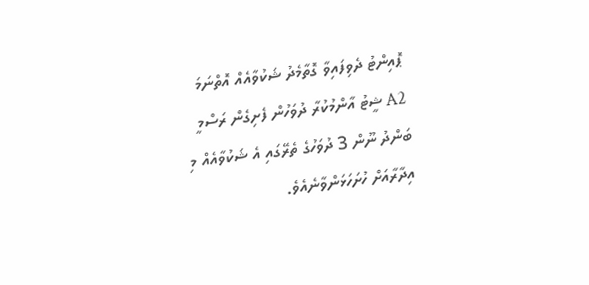ޕޮއިންޓު ދެވިފައިވާ ގޮތާމެދު ޝަކުވާއެއް އޮތްނަމަ A2 ޝީޓު އާންމުކުރާ ދުވަހުން ފެށިގެން ރަސްމީ ބަންދު ނޫން 3 ދުވަހުގެ ތެރޭގައި އެ ޝަކުވާއެއް މި އިދާރާއަށް ހުށަހަޅަންވާނެއެވެ.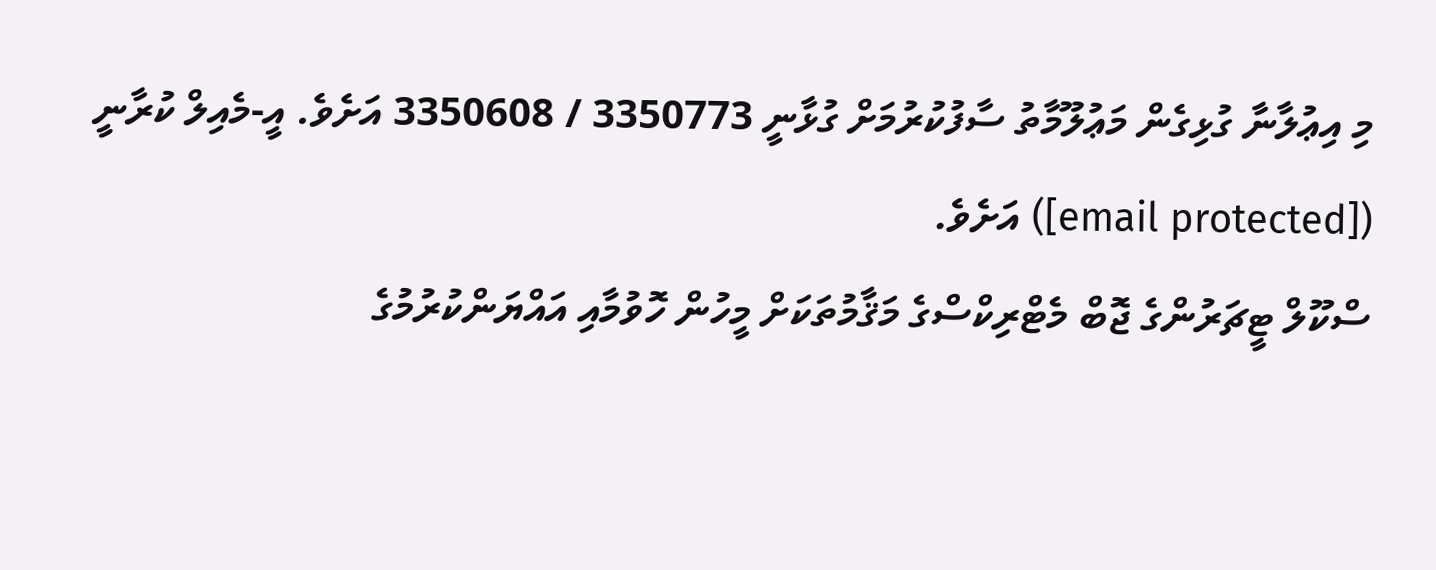މި އިޢުލާނާ ގުޅިގެން މަޢުލޫމާތު ސާފުކުރުމަށް ގުޅާނީ 3350773 / 3350608 އަށެވެ. އީ-މެއިލް ކުރާނީ ([email protected]) އަށެވެ.
ސްކޫލް ޓީޗަރުންގެ ޖޮބް މެޓްރިކްސްގެ މަޤާމުތަކަށް މީހުން ހޮވުމާއި އައްޔަންކުރުމުގެ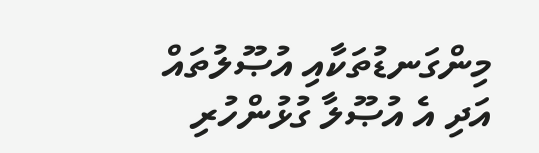މިންގަނޑުތަކާއި އުޞޫލުތައް އަދި އެ އުޞޫލާ ގުޅުންހުރި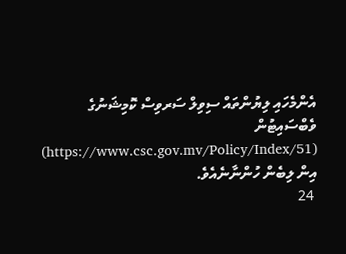އެންމެހައި ލިޔުންތައް ސިވިލް ސަރވިސް ކޮމިޝަނުގެ ވެބްސައިޓުން (https://www.csc.gov.mv/Policy/Index/51) އިން ލިބެން ހުންނާނެއެވެ.
 24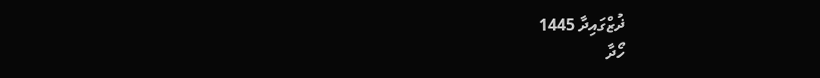ޛުޒްގައިދާ 1445
ހޯދާ